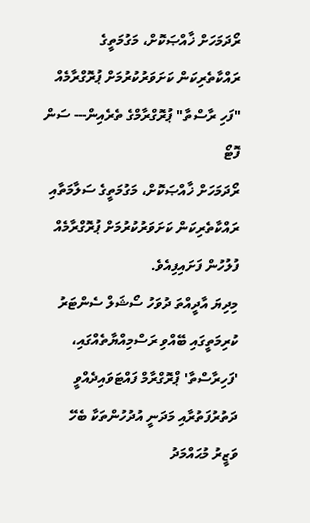ރޯދަމަހަށް ޚާއްޞަކޮށް، މަގުމަތީގެ ރައްކާތެރިކަން ކަށަވަރުކުރުމަށް ޕުރޮގްރާމެއް
"ފަހި ރާސްތާ" ޕުރޮގްރާމްގެ ތެރެއިން--- ސަން ފޮޓޯ
ރޯދަމަހަށް ޚާއްޞަކޮށް، މަގުމަތީގެ ސަލާމަތާއި ރައްކާތެރިކަން ކަށަވަރުކުރުމަށް ޕުރޮގްރާމެއް ފުލުހުން ފަށައިފިއެވެ.
މިދިޔަ އާދީއްތަ ދުވަހު ސޯޝަލް ސެންޓަރު ކުރިމަތީގައި ބޭއްވި ރަސްމިއްޔާތެއްގައި، 'ފަހިރާސްތާ' ޕްރޮގްރާމް ފައްޓަވައިދެއްވީ ދަތުރުފަތުރާއި މަދަނީ އުދުހުންތަކާ ބެހޭ ވަޒީރު މުޙައްމަދު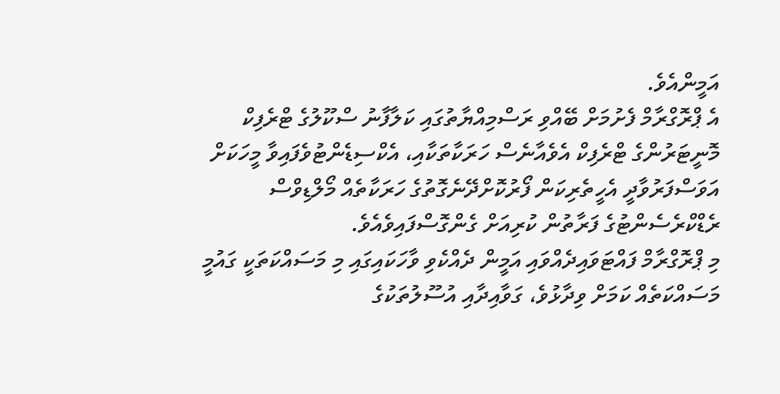އަމީންއެވެ.
އެ ޕްރޮގްރާމް ފެށުމަށް ބޭއްވި ރަސްމިއްޔާތުގައި ކަލާފާނު ސްކޫލުގެ ޓްރެފިކް މޮނީޓަރުންގެ ޓްރެފިކް އެވެއާނެސް ހަރަކާތަކާއި، އެކްސިޑެންޓުވެފައިވާ މީހަކަށް އަވަސްފަރުވާދީ އެހީތެރިކަން ފޯރުކޮށްދޭނެގޮތުގެ ހަރަކާތެއް މޯލްޑިވްސް ރެޑްކްރެސެންޓުގެ ފަރާތުން ކުރިއަށް ގެންގޮސްފައިވެއެވެ.
މި ޕްރޮގްރާމް ފައްޓަވައިދެއްވައި އަމީން ދެއްކެވި ވާހަކައިގައި މި މަސައްކަތަކީ ގައުމީ މަސައްކަތެއް ކަމަށް ވިދާޅުވެ، ގަވާއިދާއި އުސޫލުތަކުގެ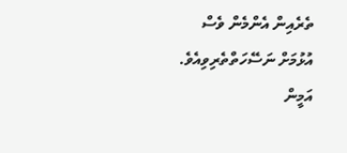ތެރެއިން އެންމެން ވެސް އުޅުމަށް ނަސޭހަތްތެރިވިއެވެ.
އަމީން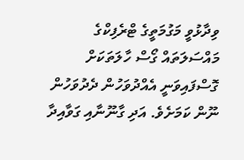ވިދާޅުވީ މަގުމަތީގެ ޓްރެފިކްގެ މައްސަލަތައް ގޯސް ހާލަތަކަށް ގޮސްފައިވަނީ އެއްދުވަހުން ދެދުވަހުން ނޫން ކަމަށެވެ. އަދި ގާނޫނާއި ގަވާއިދާ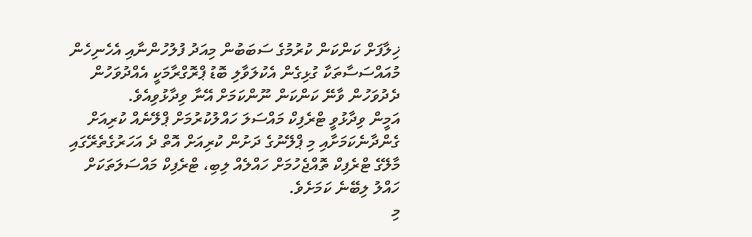ޚިލާފަށް ކަންކަން ކުރުމުގެ ސަބަބުން މިއަދު ފުލުހުންނާއި އެހެނިހެން މުއައްސަސާތަކާ ގުޅިގެން އެކުލަވާލި ބޮޑު ޕްރޮގްރާމަކީ އެއްދުވަހުން ދެދުވަހުން ވާނޭ ކަންކަން ނޫންކަމަށް އޭނާ ވިދާޅުވިއެވެ.
އަމީން ވިދާޅުވީ ޓްރެފިކް މައްސަލަ ހައްލުކުރުމަށް ޕްލޭނެއް ކުރިއަށް ގެންދާނެކަމަށާއި މި ޕްލޭނުގެ ދަށުން ކުރިއަށް އޮތް ދެ އަހަރުގެތެރޭގައި މާލޭގެ ޓްރެފިކް ތޮއްޖެހުމަށް ހައްލެއް ލިބި، ޓްރެފިކް މައްސަލަތަކަށް ހައްލު ލިބޭނެ ކަމަށެވެ.
މި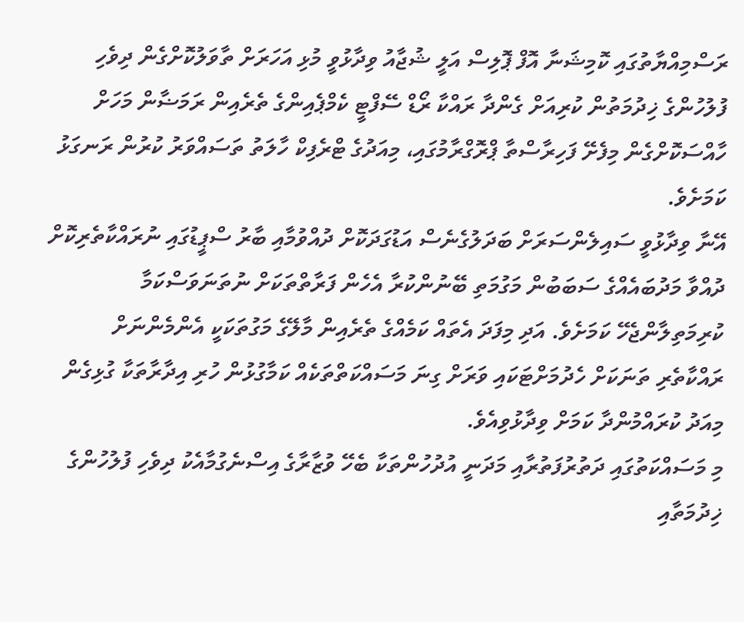ރަސްމިއްޔާތުގައި ކޮމިޝަނާ އޮފް ޕޮލިސް އަލީ ޝުޖާއު ވިދާޅުވީ މުޅި އަހަރަށް ތާވަލުކޮށްގެން ދިވެހި ފުލުހުންގެ ޚިދުމަތުން ކުރިއަށް ގެންދާ ރައްކާ ރޯޑް ސޭފްޓީ ކެމްޕެއިންގެ ތެރެއިން ރަމަޟާން މަހަށް ހާއްސަކޮށްގެން މިފެށޭ ފަހިރާސްތާ ޕްރޮގްރާމުގައި، މިއަދުގެ ޓްރެފިކް ހާލަތު ތަސައްވަރު ކުރުން ރަނގަޅު ކަމަށެވެ.
އޭނާ ވިދާޅުވީ ސައިލެންސަރަށް ބަދަލުގެނެސް އަޑުގަދަކޮށް ދުއްވުމާއި ބާރު ސްޕީޑުގައި ނުރައްކާތެރިކޮށް ދުއްވާ މަދުބައެއްގެ ސަބަބުން މަގުމަތި ބޭނުންކުރާ އެހެން ފަރާތްތަކަށް ނުތަނަވަސްކަމާ ކުރިމަތިލާންޖެހޭ ކަމަށެވެ. އަދި މިފަދަ އެތައް ކަމެއްގެ ތެރެއިން މާލޭގެ މަގުތަކަކީ އެންމެންނަށް ރައްކާތެރި ތަނަކަށް ހެދުމަށްޓަކައި ވަރަށް ގިނަ މަސައްކަތްތަކެއް ކަމާގުޅުން ހުރި އިދާރާތަކާ ގުޅިގެން މިއަދު ކުރައްމުންދާ ކަމަށް ވިދާޅުވިއެވެ.
މި މަސައްކަތުގައި ދަތުރުފަތުރާއި މަދަނީ އުދުހުންތަކާ ބެހޭ ވުޒާރާގެ އިސްނެގުމާއެކު ދިވެހި ފުލުހުންގެ ޚިދުމަތާއި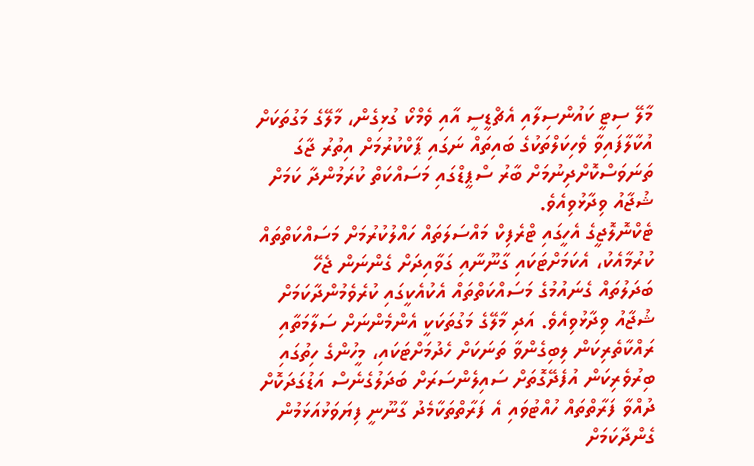މާލޭ ސިޓީ ކައުންސިލާއި އެޗްޑީސީ އާއި ވެމްކޯ ގުޅިގެން، މާލޭގެ މަގުތަކަށް އުކާލާފައިވާ ވެހިކަލްތަކުގެ ބައިތައް ނަގައި ޕާކްކުރުމަށް އިތުރު ޖާގަ ތަނަވަސްކޮށްދިނުމަށް ބާރު ސްޕީޑްގައި މަސައްކަތް ކުރަމުންދާ ކަމަށް ޝުޖާއު ވިދާޅުވިއެވެ.
ޓެކްނޮލޮޖީގެ އެހީގައި ޓްރެފިކް މައްސަލަތައް ހައްލުކުރުމަށް މަސައްކަތްތައް ކުރުމާއެކު، އެކަމަށްޓަކައި ގާނޫނާއި ގަވާއިދަށް ގެންނަން ޖެހޭ ބަދަލުތައް ގެނައުމުގެ މަސައްކަތްތައް އެކުއެކީގައި ކުރެވެމުންދާކަމަށް ޝުޖާއު ވިދާޅުވިއެވެ. އަދި މާލޭގެ މަގުތަކަކީ އެންމެންނަށް ސަލާމަތާއި ރައްކާތެރިކަން ލިބިގެންވާ ތަނަކަށް ހެދުމަށްޓަކައި، މީހުންގެ ހިތުގައި ބިރުވެރިކަން އުފެދޭގޮތަށް ސައިލެންސަރަށް ބަދަލުގެނެސް އަޑުގަދަކޮށް ދުއްވާ ފަރާތްތައް ހުއްޓުވައި އެ ފަރާތްތަކާމެދު ގާނޫނީ ފިޔަވަޅުއަޅަމުން ގެންދާކަމަށް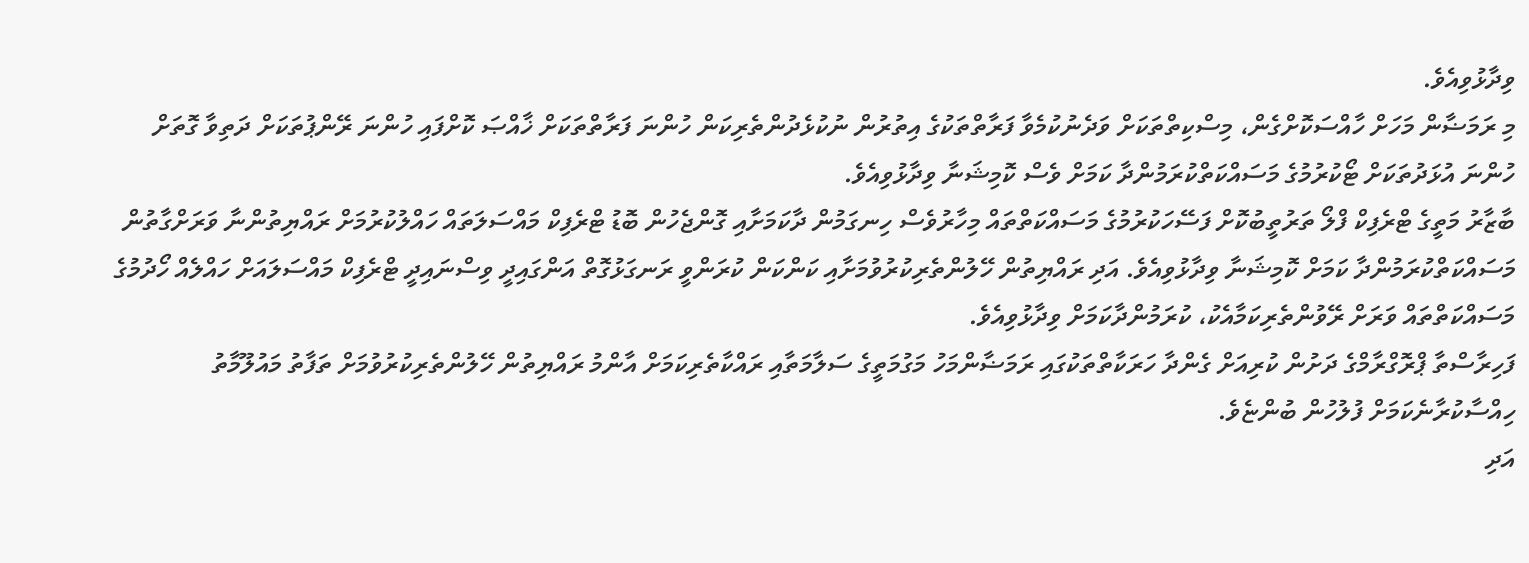ވިދާޅުވިއެވެ.
މި ރަމަޟާން މަހަށް ހާއްސަކޮށްގެން، މިސްކިތްތަކަށް ވަދެނުކުމެވާ ފަރާތްތަކުގެ އިތުރުން ނުކުޅެދުންތެރިކަން ހުންނަ ފަރާތްތަކަށް ޚާއްޞަ ކޮށްފައި ހުންނަ ރޭންޕުތަކަށް ދަތިވާ ގޮތަށް ހުންނަ އުޅަދުތަކަށް ޓޯކުރުމުގެ މަސައްކަތްކުރަމުންދާ ކަމަށް ވެސް ކޮމިޝަނާ ވިދާޅުވިއެވެ.
ބާޒާރު މަތީގެ ޓްރެފިކް ފްލޯ ތަރުތީބުކޮށް ފަސޭހަކުރުމުގެ މަސައްކަތްތައް މިހާރުވެސް ހިނގަމުން ދާކަމަށާއި ގޮންޖެހުން ބޮޑު ޓްރެފިކް މައްސަލަތައް ހައްލުކުރުމަށް ރައްޔިތުންނާ ވަރަށްގާތުން މަސައްކަތްކުރަމުންދާ ކަމަށް ކޮމިޝަނާ ވިދާޅުވިއެވެ. އަދި ރައްޔިތުން ހޭލުންތެރިކުރުވުމަށާއި ކަންކަން ކުރަންވީ ރަނގަޅުގޮތް އަންގައިދީ ވިސްނައިދީ ޓްރެފިކް މައްސަލައަށް ހައްލެއް ހޯދުމުގެ މަސައްކަތްތައް ވަރަށް ރޭވުންތެރިކަމާއެކު، ކުރަމުންދާކަމަށް ވިދާޅުވިއެވެ.
ފަހިރާސްތާ ޕްރޮގްރާމްގެ ދަށުން ކުރިއަށް ގެންދާ ހަރަކާތްތަކުގައި ރަމަޟާންމަހު މަގުމަތީގެ ސަލާމަތާއި ރައްކާތެރިކަމަށް އާންމު ރައްޔިތުން ހޭލުންތެރިކުރުވުމަށް ތަފާތު މައުލޫމާތު ހިއްސާކުރާނެކަމަށް ފުލުހުން ބުންޏެވެ.
އަދި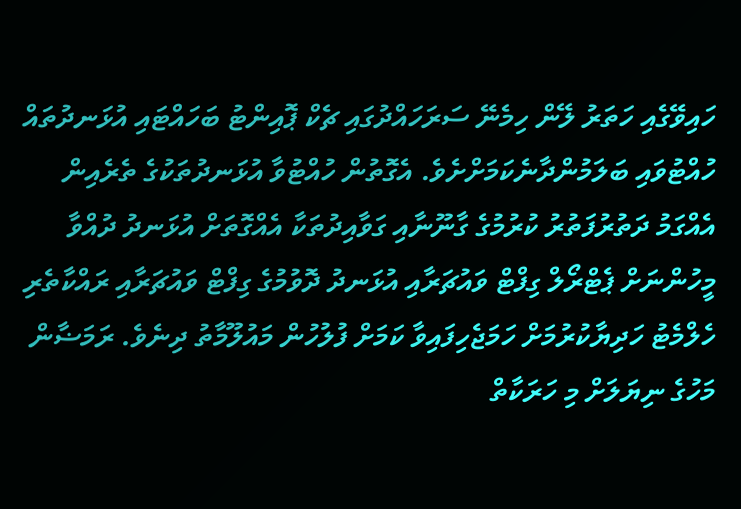ހައިވޭގެއި ހަތަރު ލޭން ހިމެނޭ ސަރަހައްދުގައި ޗެކް ޕޮއިންޓު ބަހައްޓައި އުޅަނދުތައް ހުއްޓުވައި ބަލަމުންދާނެކަމަށްށެވެ. އެގޮތުން ހުއްޓުވާ އުޅަނދުތަކުގެ ތެރެއިން އެއްގަމު ދަތުރުފަތުރު ކުރުމުގެ ގާނޫނާއި ގަވާއިދުތަކާ އެއްގޮތަށް އުޅަނދު ދުއްވާ މީހުންނަށް ޕެޓްރޯލް ގިފްޓް ވައުޗަރާއި އުޅަނދު ދޮވުމުގެ ގިފްޓް ވައުޗަރާއި ރައްކާތެރި ހެލްމެޓު ހަދިޔާކުރުމަށް ހަމަޖެހިފައިވާ ކަމަށް ފުލުހުން މައުލޫމާތު ދިނެވެ. ރަމަޟާން މަހުގެ ނިޔަލަށް މި ހަރަކާތް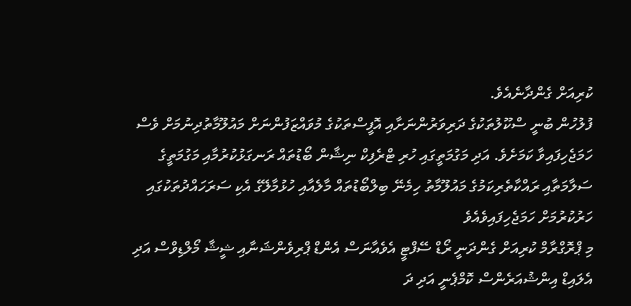ކުރިއަށް ގެންދާނެއެވެ.
ފުލުހުން ބުނީ ސްކޫލުތަކުގެ ދަރިވަރުންނަށާއި އޮފީސްތަކުގެ މުވައްޒަފުންނަށް މައުލޫމާތުދިނުމަށް ވެސް ހަމަޖެހިފައިވާ ކަމަށެވެ. އަދި މަގުމަތީގައި ހުރި ޓްރެފިކް ނިޝާން ބޯޑުތައް ރަނގަޅުކުރުމާއި މަގުމަތީގެ ސަލާމަތާއި ރައްކާތެރިކަމުގެ މައުލޫމާތު ހިމެނޭ ބިލްބޯޑުތައް މާލެއާއި ހުޅުމާލޭގެ އެކި ސަރަހައްދުތަކުގައި ހަރުކުރުމަށް ހަމަޖެހިފައިވެއެވެ
މި ޕްރޮގްރާމް ކުރިއަށް ގެންދަނީ ރޯޑް ސޭފްޓީ އެވެއާނަސް އެންޑް ޕްރިވެންޝަނާއި ޝީޝާ މޯލްޑިވްސް އަދި އެލައިޑް އިންޝުއަރެންސް ކޮމްޕެނީ އަދި ދަ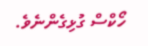ހޯކްސް ގުޅިގެންނެވެ.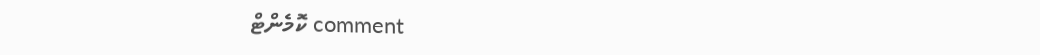comment ކޮމެންޓް